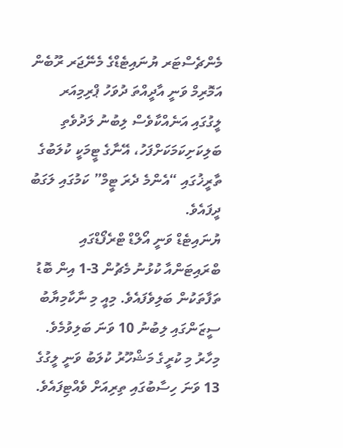މެންޗެސްޓަރ ޔުނައިޓެޑްގެ މެނޭޖަރ ރޫބެން އަމޮރިމް ވަނީ އާދީއްތަ ދުވަހު ޕްރިމިއަރ ލީގުގައި އަނެއްކާވެސް ލިބުނު ލަދުވެތި ބަލިކަށިކަމަކަށްފަހު، އޭނާގެ ޓީމަކީ ކުލަބުގެ ތާރީޚުގައި “އެންމެ ދެރަ ޓީމް” ކަމުގައި ލަގަބު ދީފައެވެ.
ޔުނައިޓެޑް ވަނީ އޯލްޑް ޓްރެފޯޑްގައި ބްރައިޓަންއާ ކުޅުނު މެޗުން 3-1 އިން ބޮޑު ތަފާތަކުން ބަލިވެފައެވެ. މިއީ މި ނާކާމިޔާބު ސީޒަންގައި ލިބުނު 10 ވަނަ ބަލިވުމެވެ. މިހާރު މި ކުރީގެ މަޝްހޫރު ކުލަބު ވަނީ ލީގުގެ 13 ވަނަ ހިސާބުގައި ތިރިއަށް ވެއްޓިފައެވެ.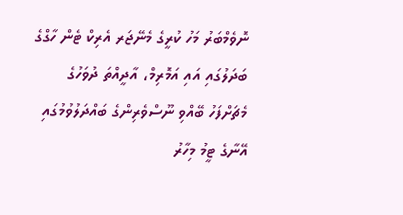ނޮވެމްބަރު މަހު ކުރީގެ މެނޭޖަރ އެރިކް ޓެން ހާގްގެ ބަދަލުގައި އައި އަމޮރިމް، އާދީއްތަ ދުވަހުގެ މެޗަށްފަހު ބޭއްވި ނޫސްވެރިންގެ ބައްދަލުވުމުގައި އޭނާގެ ޓީމު މިހާރު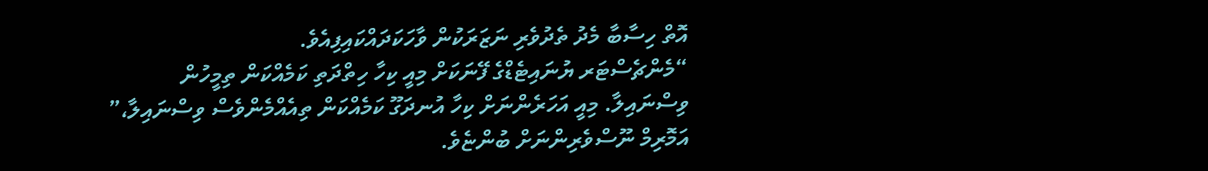އޮތް ހިސާބާ މެދު ތެދުވެރި ނަޒަރަކުން ވާހަކަދައްކައިފިއެވެ.
“މެންޗެސްޓަރ ޔުނައިޓެޑްގެ ފޭނަކަށް މިއީ ކިހާ ހިތްދަތި ކަމެއްކަން ތިމީހުން ވިސްނައިލާ. މިއީ އަހަރެންނަށް ކިހާ އުނދަގޫ ކަމެއްކަން ތިއެއްމެންވެސް ވިސްނައިލާ،” އަމޮރިމް ނޫސްވެރިންނަށް ބުންޏެވެ.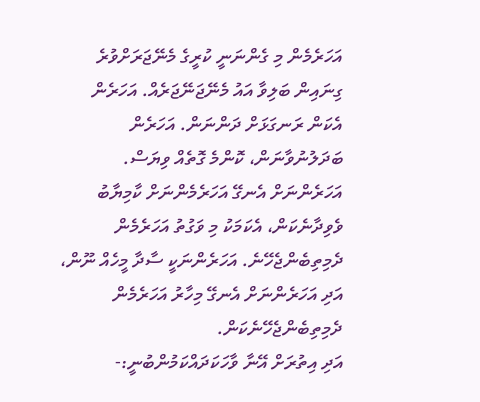އަހަރެމެން މި ގެންނަނީ ކުރީގެ މެނޭޖަރަށްވުރެ ގިނައިން ބަލިވާ އައު މެނޭޖަނޭޖަރެއް. އަހަރެން އެކަން ރަނގަޅަށް ދަންނަން. އަހަރެން ބަދަލުނުވާނަން، ކޮންމެ ގޮތެއް ވިޔަސް. އަހަރެންނަށް އެނގޭ އަހަރެމެންނަށް ކާމިޔާބު ވެވިދާނެކަން، އެކަމަކު މި ވަގުތު އަހަރެމެން ދެމިތިބެންޖެހޭނެ. އަހަރެންނަކީ ސާދާ މީހެއް ނޫން، އަދި އަހަރެންނަށް އެނގޭ މިހާރު އަހަރެމެން ދެމިތިބެންޖެހޭނެކަން.
އަދި އިތުރަށް އޭނާ ވާހަކަދައްކަމުންބުނީ:-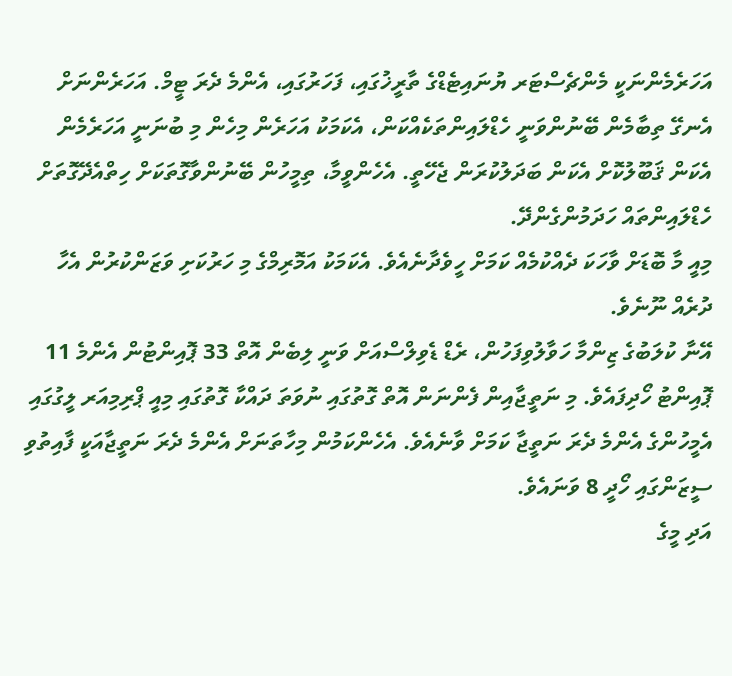އަހަރެމެންނަކީ މެންޗެސްޓަރ ޔުނައިޓެޑްގެ ތާރީޚުގައި، ފަހަރުގައި، އެންމެ ދެރަ ޓީމް. އަހަރެންނަށް އެނގޭ ތިބާމެން ބޭނުންވަނީ ހެޑްލައިންތަކެއްކަން، އެކަމަކު އަހަރެން މިހެން މި ބުނަނީ އަހަރެމެން އެކަން ޤަބޫލުކޮށް އެކަން ބަދަލުކުރަން ޖެހޭތީ. އެހެންވީމާ، ތިމީހުން ބޭނުންވާގޮތަކަށް ހިތްއެދޭގޮތަށް ހެޑްލައިންތައް ހަދަމުންގެންދޭ.
މިއީ މާ ބޮޑަށް ވާހަކަ ދެއްކުމެއް ކަމަށް ހީވެދާނެއެވެ. އެކަމަކު އަމޮރިމްގެ މި ހަރުކަށި ވަޒަންކުރުން އެހާ ދުރެއް ނޫނެވެ.
އޭނާ ކުލަބުގެ ޒިންމާ ހަވާލުވިފަހުން، ރެޑް ޑެވިލްސްއަށް ވަނީ ލިބެން އޮތް 33 ޕޮއިންޓުން އެންމެ 11 ޕޮއިންޓު ހޯދިފައެވެ. މި ނަތީޖާއިން ފެންނަން އޮތް ގޮތުގައި ނުވަތަ ދައްކާ ގޮތުގައި މިއީ ޕްރިމިއަރ ލީގުގައި އެމީހުންގެ އެންމެ ދެރަ ނަތީޖާ ކަމަށް ވާނެއެވެ. އެހެންކަމުން މިހާތަނަށް އެންމެ ދެރަ ނަތީޖާއަކީ ފާއިތުވި ސީޒަންގައި ހޯދީ 8 ވަނައެވެ.
އަދި މީގެ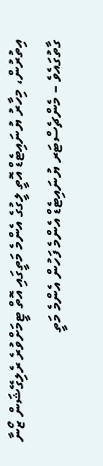އިތުރުން، މިހާރު ޔުނައިޓެޑް އޮތީ ލީގުގެ އެންމެ މަތީގައި އޮތް ޓީމަށްވުރެ ރެލިގޭޝަން ޒޯނާ ގާތުގައެވެ – މެންޗެސްޓަރ ޔުނައިޓެޑް އެންމެ ފަހުން އެންމެ މަތީ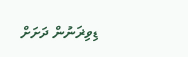ޑިވިޜަނުން ދަށަށް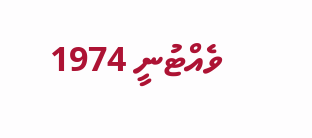ވެއްޓުނީ 1974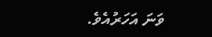ވަނަ އަހަރުއެވެ.